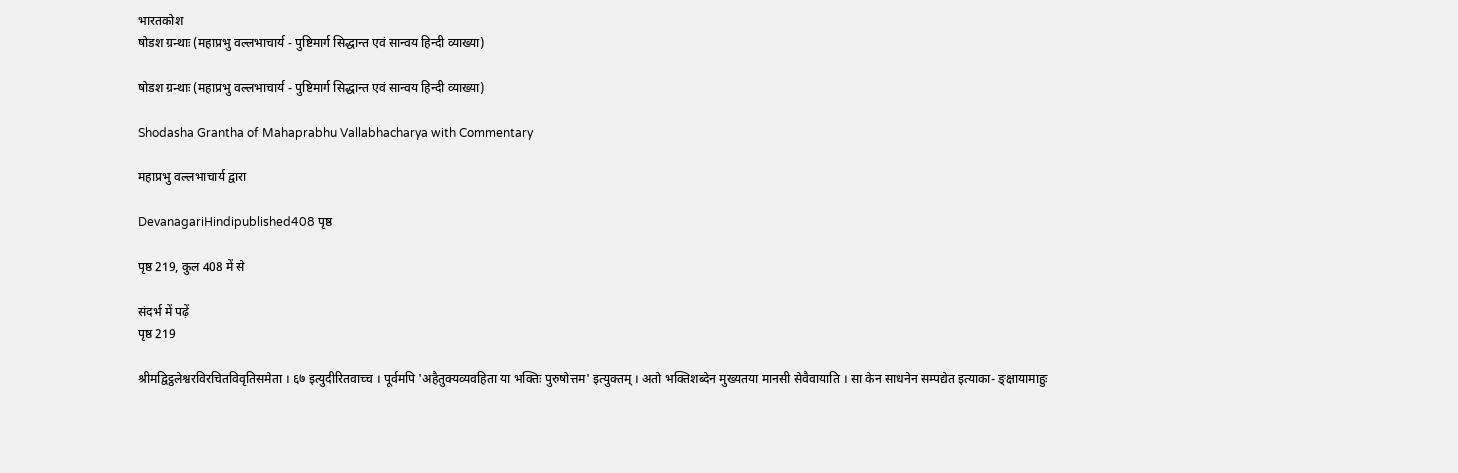भारतकोश
षोडश ग्रन्थाः (महाप्रभु वल्लभाचार्य - पुष्टिमार्ग सिद्धान्त एवं सान्वय हिन्दी व्याख्या)

षोडश ग्रन्थाः (महाप्रभु वल्लभाचार्य - पुष्टिमार्ग सिद्धान्त एवं सान्वय हिन्दी व्याख्या)

Shodasha Grantha of Mahaprabhu Vallabhacharya with Commentary

महाप्रभु वल्लभाचार्य द्वारा

DevanagariHindipublished408 पृष्ठ

पृष्ठ 219, कुल 408 में से

संदर्भ में पढ़ें
पृष्ठ 219

श्रीमद्विट्ठलेश्वरविरचितविवृतिसमेता । ६७ इत्युदीरितवाच्च । पूर्वमपि 'अहैतुक्यव्यवहिता या भक्तिः पुरुषोत्तम' इत्युक्तम् । अतो भक्तिशब्देन मुख्यतया मानसी सेवैवायाति । सा केन साधनेन सम्पद्येत इत्याका- ङ्क्षायामाहुः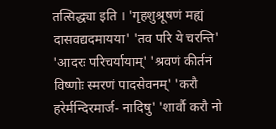तत्सिद्ध्या इति । 'गृहशुश्रूषणं मह्यं दासवद्यदमायया' 'तव परि ये चरन्ति' 'आदरः परिचर्यायाम्' 'श्रवणं कीर्तनं विष्णोः स्मरणं पादसेवनम्' 'करौ हरेर्मन्दिरमार्ज- नादिषु' 'शार्वौ करौ नो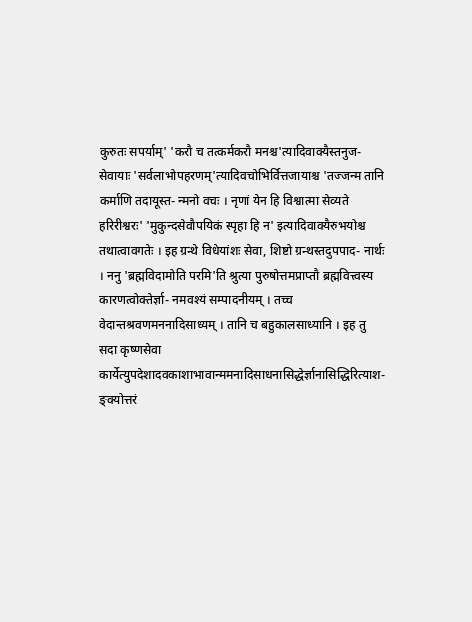कुरुतः सपर्याम्' 'करौ च तत्कर्मकरौ मनश्च'त्यादिवाक्यैस्तनुज- सेवायाः 'सर्वलाभोपहरणम्'त्यादिवचोभिर्वित्तजायाश्च 'तज्जन्म तानि कर्माणि तदायूस्त- न्मनो वचः । नृणां येन हि विश्वात्मा सेव्यते हरिरीश्वरः' 'मुकुन्दसेवौपयिकं स्पृहा हि न' इत्यादिवाक्यैरुभयोश्च तथात्वावगतेः । इह ग्रन्थे विधेयांशः सेवा, शिष्टो ग्रन्थस्तदुपपाद- नार्थः । ननु 'ब्रह्मविदामोति परमि'ति श्रुत्या पुरुषोत्तमप्राप्तौ ब्रह्मवित्त्वस्य कारणत्वोक्तेर्ज्ञा- नमवश्यं सम्पादनीयम् । तच्च वेदान्तश्रवणमननादिसाध्यम् । तानि च बहुकालसाध्यानि । इह तु सदा कृष्णसेवा कार्येत्युपदेशादवकाशाभावान्ममनादिसाधनासिद्धेर्ज्ञानासिद्धिरित्याश- ङ्क्योत्तरं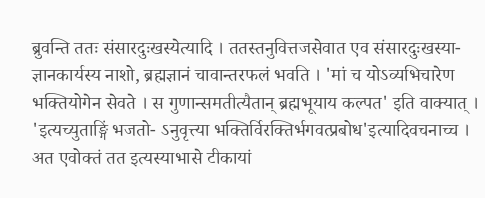ब्रुवन्ति ततः संसारदुःखस्येत्यादि । ततस्तनुवित्तजसेवात एव संसारदुःखस्या- ज्ञानकार्यस्य नाशो, ब्रह्मज्ञानं चावान्तरफलं भवति । 'मां च योऽव्यभिचारेण भक्तियोगेन सेवते । स गुणान्समतीत्यैतान् ब्रह्मभूयाय कल्पत' इति वाक्यात् । 'इत्यच्युताङ्गिं भजतो- ऽनुवृत्त्या भक्तिर्विरक्तिर्भगवत्प्रबोध'इत्यादिवचनाच्च । अत एवोक्तं तत इत्यस्याभासे टीकायां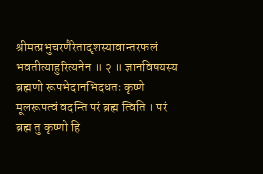श्रीमत्प्रभुचरणैरेतादृशस्यावान्तरफलं भवतीत्याहुरित्यनेन ॥ २ ॥ ज्ञानविषयस्य ब्रह्मणो रूपभेदानभिदधतः कृष्णे मूलरूपत्वं वदन्ति परं ब्रह्म त्विति । परं ब्रह्म तु कृष्णो हि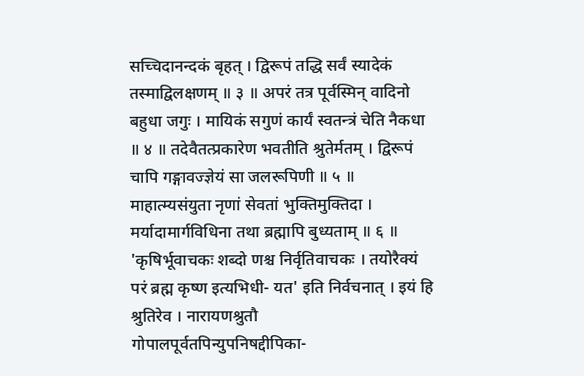सच्चिदानन्दकं बृहत् । द्विरूपं तद्धि सर्वं स्यादेकं तस्माद्विलक्षणम् ॥ ३ ॥ अपरं तत्र पूर्वस्मिन् वादिनो बहुधा जगुः । मायिकं सगुणं कार्यं स्वतन्त्रं चेति नैकधा ॥ ४ ॥ तदेवैतत्प्रकारेण भवतीति श्रुतेर्मतम् । द्विरूपं चापि गङ्गावज्ज्ञेयं सा जलरूपिणी ॥ ५ ॥ माहात्म्यसंयुता नृणां सेवतां भुक्तिमुक्तिदा । मर्यादामार्गविधिना तथा ब्रह्मापि बुध्यताम् ॥ ६ ॥ 'कृषिर्भूवाचकः शब्दो णश्च निर्वृतिवाचकः । तयोरैक्यं परं ब्रह्म कृष्ण इत्यभिधी- यत' इति निर्वचनात् । इयं हि श्रुतिरेव । नारायणश्रुतौ गोपालपूर्वतपिन्युपनिषद्दीपिका-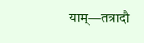याम्—तत्रादौ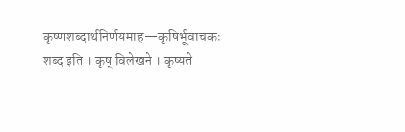कृष्णशब्दार्थनिर्णयमाह—कृषिर्भूवाचकः शब्द इति । कृष् विलेखने । कृष्यते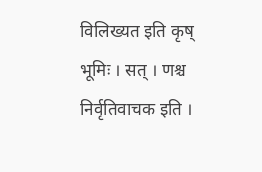विलिख्यत इति कृष् भूमिः । सत् । णश्च निर्वृतिवाचक इति ।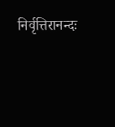निर्वृत्तिरानन्दः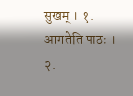सुखम् । १. आगतेति पाठः । २.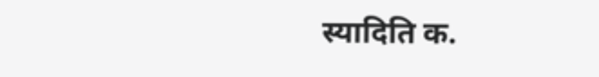स्यादिति क.